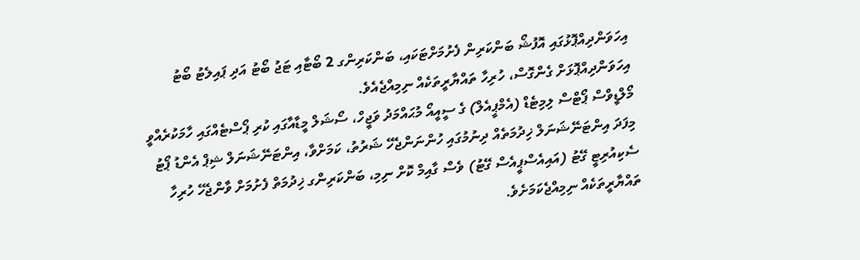އިހަވަންދިއްޕޮޅުގައި އޮފުޝޯ ބަންކަރިން ފެށުމަށްޓަކައި، ބަންކަރިންގ 2 ބޯޓާއި ޓަޖު ބޯޓު އަދި ޕައިލެޓު ބޯޓު އިހަވަންދިއްޕޮޅަށް ގެންގޮސް، ހުރިހާ ތައްޔާރީތަކެއް ނިމިއްޖެއެވެ.
މޯލްޑީވްސް ޕޯޓްސް ލިމިޓެޑް (އެމްޕީއެލް) ގެ ސީއީއޯ މުޙައްމަދު ވަޖީހް، ސޯޝަލް މީޑާއާގައި ކުރި ޕޯސްޓެއްގައި ހާމަކުރެއްވީ މިފަދަ އިންޓަނޭޝަނަލް ޚިދުމަތެއް ދިނުމުގައި ހުންނަންޖެހޭ ޝަރުތު، ކަމަށްވާ، އިންޓަނޭޝަނަލް ޝިޕް އެންޑު ޕޯޓު ސެކިއުރިޓީ ގޭޓު (އައިއެސްޕީއެސް ގޭޓު) ވެސް ގާއިމް ކޮށް ނިމި، ބަންކަރިންގ ޚިދުމަތް ފެށުމަށް ވާންޖެހޭ ހުރިހާ ތައްޔާރީތަކެއް ނިމިއްޖެކަމަށެވެ.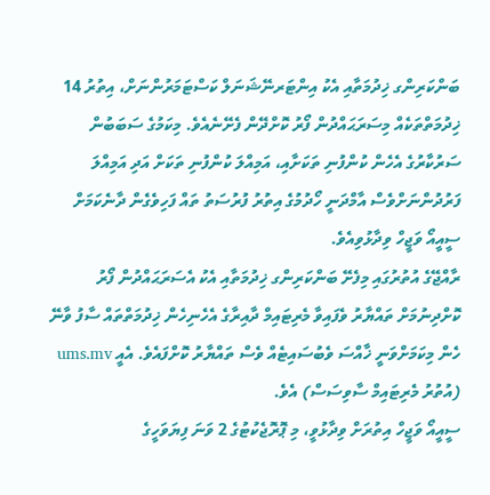ބަންކަރިންގ ޚިދުމަތާއި އެކު އިންޓަރނޭޝަނަލް ކަސްޓަމަރުންނަށް، އިތުރު 14 ޚިދުމަތްތަކެއް މިސަރަޙައްދުން ފޯރު ކޮށްދޭން ފެށޭނެއެވެ. މިކަމުގެ ސަބަބުން ސަރުކާރުގެ އެހެން ކުންފުނި ތަކަށާއި، އަމިއްލަ ކުންފުނި ތަކަށް އަދި އަމިއްލަ ފަރުދުންނަށްވެސް އާމްދަނީ ހޯދުމުގެ އިތުރު ފުރުސަތު ތައް ފަހިވެގެން ދާނެކަމަށް ސީއީއޯ ވަޖީހް ވިދާޅުވިއެވެ.
ރާއްޖޭގެ އުތުރުގައި މިފެށޭ ބަންކަރިންގ ޚިދުމަތާއި އެކު އެސަރަޙައްދުން ފޯރު ކޮށްދިނުމަށް ތައްޔާރު ވެފައިވާ މެރިޓައިމް ދާއިރާގެ އެހެނިހެން ޚިދުމަތްތައް ސާފު ވާނޭ ހެން މިކަމަށްވަނީ ޚާއްސަ ވެބުސައިޓެއް ވެސް ތައްޔާރު ކޮށްފައެވެ. އެއީ ums.mv (އުތުރު މެރިޓައިމް ސާވިސަސް) އެވެ.
ސީއީއޯ ވަޖީހް އިތުރަށް ވިދާޅުވީ، މި ޕޮރޮޖެކުޓުގެ 2 ވަނަ ފިޔަވަހީގެ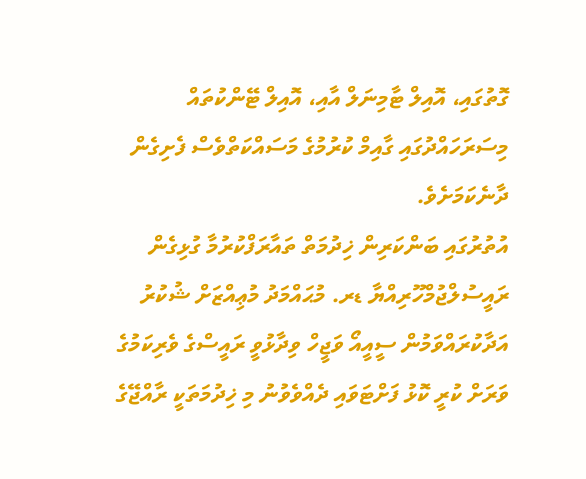ގޮތުގައި، އޮއިލް ޓާމިނަލް އާއި، އޮއިލް ޓޭންކުތައް މިސަރަހައްދުގައި ގާއިމް ކުރުމުގެ މަސައްކަތްވެސް ފެށިގެން ދާނެކަމަށެވެ.
އުތުރުގައި ބަންކަރިން ޚިދުމަތް ތައާރަފްކުރުމާ ގުޅިގެން ރައީސުލްޖުމްހޫރިއްޔާ ޑރ. މުޙައްމަދު މުޢިއްޒަށް ޝުކުރު އަދާކުރައްވަމުން ސީއީއޯ ވަޖީހް ވިދާޅުވީ ރައީސްގެ ވެރިކަމުގެ ވަރަށް ކުރީ ކޮޅު ފަށްޓަވައި ދެއްވެވުނު މި ޚިދުމަތަކީ ރާއްޖޭގެ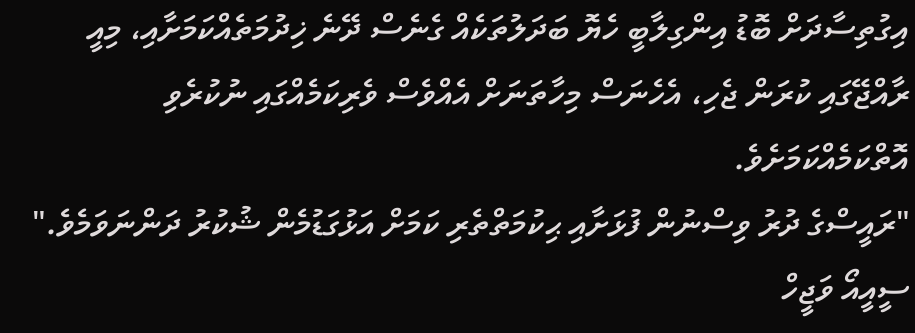އިގުތިސާދަށް ބޮޑު އިންގިލާބީ ހެޔޮ ބަދަލުތަކެއް ގެނެސް ދޭނެ ޚިދުމަތެއްކަމަށާއި، މިއީ ރާއްޖޭގައި ކުރަން ޖެހި، އެހެނަސް މިހާތަނަށް އެއްވެސް ވެރިކަމެއްގައި ނުކުރެވި އޮތްކަމެއްކަމަށެވެ.
"ރައީސްގެ ދުރު ވިސްނުން ފުޅަށާއި ޙިކުމަތްތެރި ކަމަށް އަޅުގަޑުމެން ޝުކުރު ދަންނަވަމެވެ." ސީއީއޯ ވަޖީހް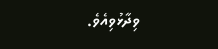ވިދާޅުވިއެވެ.